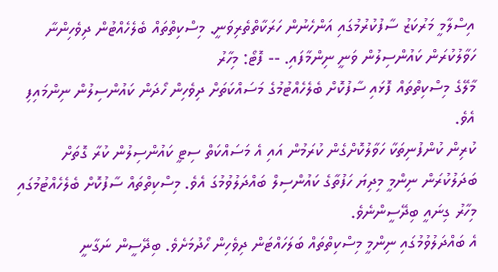އިސްލާމީ މަރުކަޒު ސާފުކުރުމުގައި އަންހެނުން ހަރަކާތްތެރިވަނީ. މިސްކިތްތައް ބެލެހެއްޓުން ދިވެހިންނާ ހަވާލުކުރަން ކައުންސިލުން ވަނީ ނިންމާފައި. -- ފޮޓޯ: މިހާރު
މާލޭގެ މިސްކިތްތައް ފޮޅައި ސާފުކޮށް ބެލެހެއްޓުމުގެ މަސައްކަތަށް ދިވެހިން ހޯދަން ކައުންސިލުން ނިންމައިފި އެވެ.
ކުރިން ކުންފުނިތަކާ ހަވާލުކޮށްގެން ކުރަމުން އައި އެ މަސައްކަތް ސިޓީ ކައުންސިލުން ކުރާ ގޮތަށް ބަދަލުކުރަން ނިންމީ މިދިޔަ ހަފުތާގެ ކައުންސިލް ބައްދަލުވުމުގަ އެވެ. މިސްކިތްތައް ސާފުކޮށް ބެލެހެއްޓުމުގައި މިހާރު ގިނައީ ބިދޭސީންނެވެ.
އެ ބައްދަލުވުމުގައި ނިންމީ މިސްކިތްތައް ބަލަހައްޓަން ދިވެހިން ހޯދުމަށެވެ. ބިދޭސީން ނަގާނީ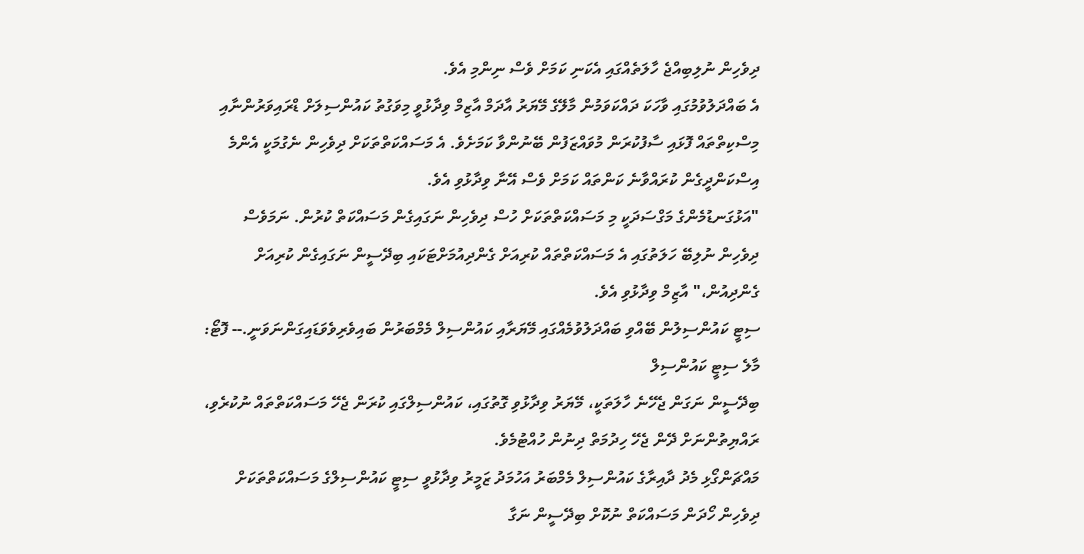ދިވެހިން ނުލިބިއްޖެ ހާލަތެއްގައި އެކަނި ކަމަށް ވެސް ނިންމި އެވެ.
އެ ބައްދަލުވުމުގައި ވާހަކަ ދައްކަވަމުން މާލޭގެ މޭޔަރު އާދަމް އާޒިމް ވިދާޅުވީ މިވަގުތު ކައުންސިލަށް ޑްރައިވަރުންނާއި މިސްކިތްތައް ފޮޅައި ސާފުކުރަން މުވައްޒަފުން ބޭނުންވާ ކަމަށެވެ. އެ މަސައްކަތްތަކަށް ދިވެހިން ނެގުމަކީ އެންމެ އިސްކަންދީގެން ކުރައްވާނެ ކަންތައް ކަމަށް ވެސް އޭނާ ވިދާޅުވި އެވެ.
"އަޅުގަނޑުމެންގެ މަގްސަދަކީ މި މަސައްކަތްތަކަށް ހުސް ދިވެހިން ނަގައިގެން މަސައްކަތް ކުރުން. ނަމަވެސް ދިވެހިން ނުލިބޭ ހަލަތުގައި އެ މަސައްކަތްތައް ކުރިއަށް ގެންދިއުމަށްޓަކައި ބިދޭސީން ނަގައިގެން ކުރިއަށް ގެންދިއުން،" އާޒިމް ވިދާޅުވި އެވެ.
ސިޓީ ކައުންސިލުން ބޭއްވި ބައްދަލުވުމެއްގައި މޭޔަރާއި ކައުންސިލް މެމްބަރުން ބައިވެރިވެވަޑައިގަންނަވަނީ.-- ފޮޓޯ: މާލެ ސިޓީ ކައުންސިލް
ބިދޭސީން ނަގަން ޖެހޭނެ ހާލަތަކީ، މޭޔަރު ވިދާޅުވި ގޮތުގައި، ކައުންސިލްގައި ކުރަން ޖެހޭ މަސައްކަތްތައް ނުކުރެވި، ރައްޔިތުންނަށް ދޭން ޖެހޭ ހިދުމަތް ދިނުން ހުއްޓުމެވެ.
މައްޗަންގޯޅި މެދު ދާއިރާގެ ކައުންސިލް މެމްބަރު އަހުމަދު ޒަމީރު ވިދާޅުވީ ސިޓީ ކައުންސިލްގެ މަސައްކަތްތަކަށް ދިވެހިން ހޯދަން މަސައްކަތް ނުކޮށް ބިދޭސީން ނަގާ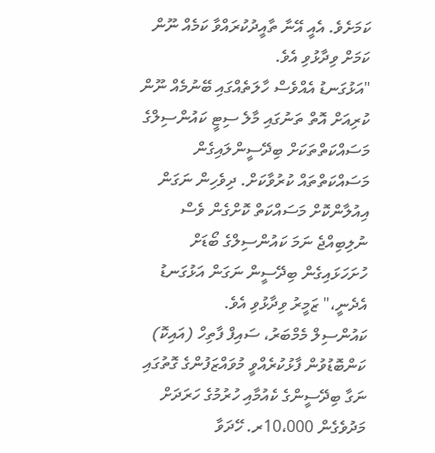ކަމަށެވެ. އެއީ އޭނާ ތާއީދުކުރައްވާ ކަމެއް ނޫން ކަމަށް ވިދާޅުވި އެވެ.
"އަޅުގަނޑު އެއްވެސް ހާލަތެއްގައި ބޭނުމެއް ނޫން ކުރިއަށް އޮތް ތަނުގައި މާލެ ސިޓީ ކައުންސިލްގެ މަސައްކަތްތަކަށް ބިދޭސީންލައިގެން މަސައްކަތްތައް ކުރުވާކަށް. ދިވެހިން ނަގަން އިއުލާންކޮށް މަސައްކަތް ކޮށްގެން ވެސް ނުލިބިއްޖެ ނަމަ ކައުންސިލްގެ ބޯޑަށް ހުށަހަޅައިގެން ބިދޭސީން ނަގަން އަޅުގަނޑު އެދެނީ،" ޒަމީރު ވިދާޅުވި އެވެ.
ކައުންސިލް މެމްބަރު، ސައިފް ފާތިހް (އައިކޮ) ކަންބޮޑުވުން ފާޅުކުރެއްވީ މުވައްޒަފުންގެ ގޮތުގައި ނަގާ ބިދޭސީންގެ ކެއުމާއި ހުރުމުގެ ހަރަދަށް މަދުވެގެން 10،000ރ. ހޭދަވާ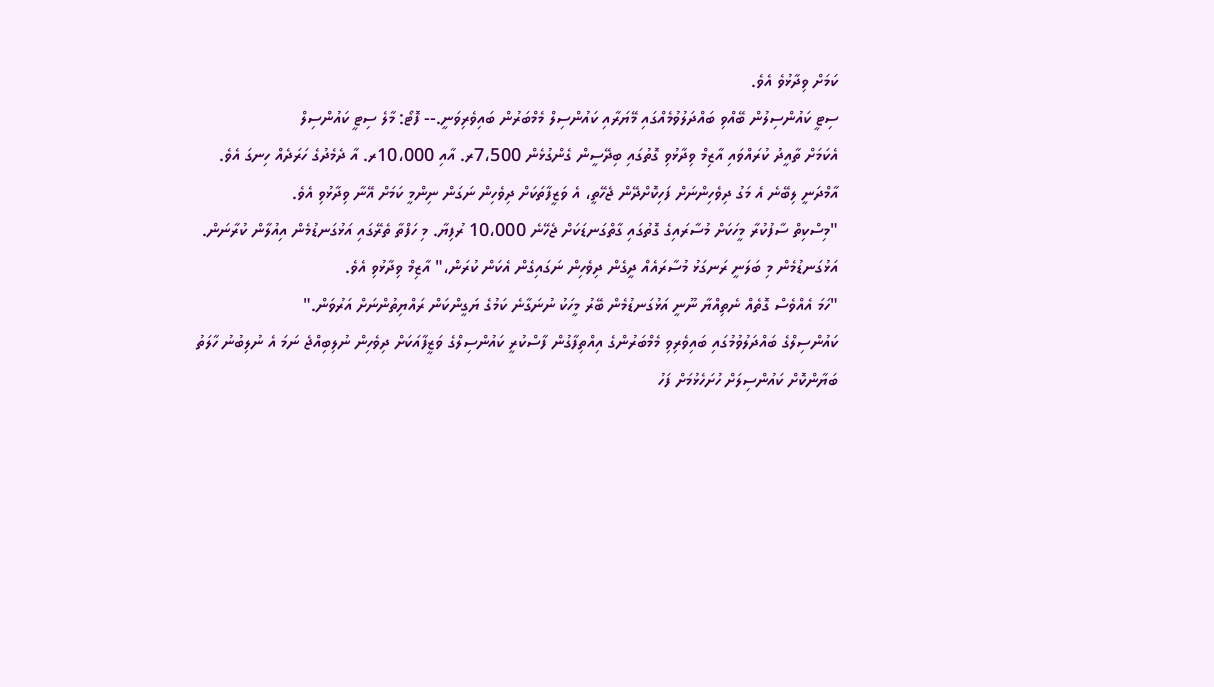ކަމަށް ވިދާޅުވެ އެވެ.
ސިޓީ ކައުންސިލުން ބޭއްވި ބައްދަލުވުމެއްގައި މޭޔަރާއި ކައުންސިލް މެމްބަރުން ބައިވެރިވަނީ.-- ފޮޓޯ: މާލެ ސިޓީ ކައުންސިލް
އެކަމަށް ތާއީދު ކުރައްވައި އާޒިމް ވިދާޅުވި ގޮތުގައި ބިދޭސީން ގެންގުޅެން 7،500ރ. އާއި 10،000ރ. އާ ދެމެދުގެ ހަރަދެއް ހިނގަ އެވެ. އާމްދަނީ ލިބޭނެ އެ މަގު ދިވެހިންނަށް ފަހިކޮށްދޭން ޖެހޭތީ، އެ ވަޒީފާތަކަށް ދިވެހިން ނަގަން ނިންމީ ކަމަށް އޭނާ ވިދާޅުވި އެވެ.
"މިސްކިތް ސާފުކުރާ މީހަކަށް މުސާރައިގެ ގޮތުގައި ގާތްގަނޑަކަށް ޖެހޭނެ 10،000 ރުފިޔާ. މި ހަފްތާ ތެރޭގައި އަޅުގަނޑުމެން އިއުލާން ކުރާނަން. އަޅުގަނޑުމެން މި ބަލަނީ ރަނގަޅު މުސާރައެއް ދީގެން ދިވެހިން ނަގައިގެން އެކަން ކުރަން،" އާޒިމް ވިދާޅުވި އެވެ.
"ހަމަ އެއްވެސް ގޮތެއް ނެތިއްޔާ ނޫނީ އަޅުގަނޑުމެން ބޭރު މީހަކު ނުނަގާނެ ކަމުގެ ޔަގީންކަން ރައްޔިތުންނަށް އަރުވަން."
ކައުންސިލްގެ ބައްދަލުވުމުގައި ބައިވެރިވި މެމްބަރުންގެ އިއްތިފާގުން ފާސްކުރީ ކައުންސިލްގެ ވަޒީފާއަކަށް ދިވެހިން ނުލިބިއްޖެ ނަމަ އެ ނުލިބުނު ހާލަތު ބަޔާންކޮށް ކައުންސިލަށް ހުށަހެޅުމަށް ފަހު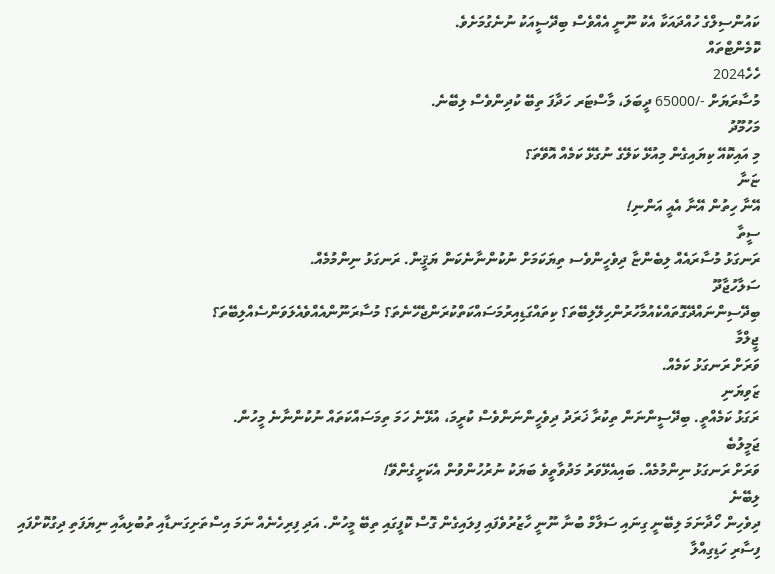ކައުންސިލްގެ ހުއްދައަކާ އެކު ނޫނީ އެއްވެސް ބިދޭސީއަކު ނުނެގުމަށެވެ.
ކޮމެންޓްތައް
ހެހެ2024
މުސާރަޔަށް -/65000 ދީބަލަ، މާސްޓަރ ހަދާފަ ތިބޭ ކުދިންވެސް ލިބޭނެ.
މަހުމޫދު
މި އައިކޮއޭ ކިޔައިގެން މިއުޅޭ ކަލޭގެ ނުގެޅޭ ކަމެއް އޮވޭތަ؟
ޏަނާ
އޭނާ ހިތުން އޭނާ އެއީ އަންނި!
ސީތާ
ރަނގަޅު މުސާރައެއް ލިބެންޏާ ދިވެހީންވެސ ތިޔަކަމަށް ނުކުންނާނެކަން ޔަޤީން. ރަނގަޅު ނިންމުމެއް.
ސަލާހުޖާދޫ
ބިދޭސިންނައްދޭގޮތައްކެއުމާހުރުންހިލޭލިބޭތަ؟ ކިތައްގަޑިއިރުމަސައްކަތްކުރަންޖެހޭނެތަ؟ މުސާރަނޫންއެއްވެއެލަވަންސެއްލިބޭތަ؟
ޖީލްމާ
ވަރަށް ރަނގަޅު ކަމެއް.
ޒަވިޔަނި
ރަގަޅު ކަމެއްތީ. ބިދޭސީންނަން ތިކުރާ ޚަރަދު ދިވެހީންނަންވެސް ކުރީމަ، އުޅޭނެ ހަމަ ތިމަސައްކަތައް ނުކުންނާނެ މީހުން.
ޖަމީލުބެ
ވަރަށް ރަނގަޅު ނިންމުމެއް. ބައިއެޅޭވަރު މަދުވާތީވެ ބަޔަކު ނުރުހުންވުން އެކަށީގެންވޭ!
ލިބޭނެ
ދިވެހިން ހޯދާނަމަ ލިބޭނީ ގިނައި ސަލާމް ބުނާ ނޫނީ ހާޒުރުވެފައި ފިލައިގެން ގޮސް ކޮފީގައި ތިބޭ މީހުން. އަދި ފިރިހެނެއް ނަމަ އިސްތަށިގަނޑާއި ތުބުޅިއާއި ނިޔަފަތި ދިގުކޮށްފައި ފިސާރި ހަޑިގިއްލާ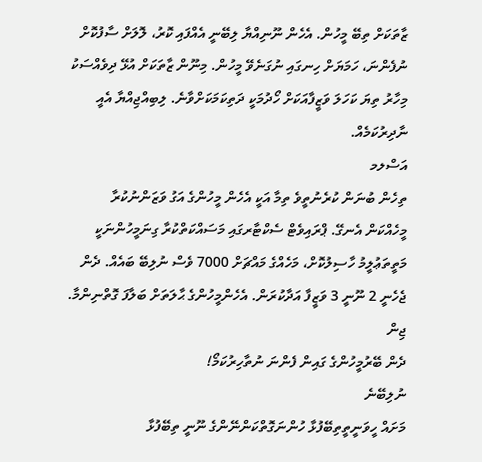ޒާތަކަށް ތިބޭ މީހުން. އެހެން ނޫނިއްޔާ ލިބޭނީ އެއްފައި ކޮރު، ލޮލަށް ސާފުކޮށް ނުފެންނަ، ހަމަޔަށް ހިނގައި ނުގަނެވޭ މީހުން. މިނޫން ޒާތަކަށް އުޅޭ ދިވެއްސަކު މިހާރު ތިޔަ ކަހަލަ ވަޒީފާއަކަށް ހޯދުމަކީ ދަތިކަމަކަށްވާނެ. ލިބިއްޖިއްޔާ އެއީ ނާދިރުކަމެއް.
އަސްލމ
ތިހެން ބުނަން ކުރެނުތީވެ ތިމާ އަކީ އެހެން މީހުންގެ އަގު ވަޒަންނުކުރާ މީހެއްކަން އެނގޭ. ޕްރައިވެޓް ސެކްޓާރގައި މަސައްކަތްކުރާ ގިނަމީހުންނަކީ މަތީތަޢުލީމު ހާސިލުކޮށް، މަހެއްގެ މައްޗަށް 7000 ވެސް ނުލިބޭ ބައެއް. ދެން ޖެހެނީ 2 ނޫނީ 3 ވަޒީފާ އަދާކުރަން. އެހެންމީހުންގެ ޙާލަތަށް ބަލާފަ ގޮތްނިންމާ.
ޖިން
ދެން ބޭރުމީހުންގެ ގައިން ފެންނަ ނުތާހިރުކަމޯ!
ނުލިބޭނެ
މަށައް ހީވަނީތީތިބޭފުޅާ ހުންނަގޮތްކަންނޭންގެ ނޫނީ ތިބޭފުޅާ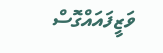ވަޒީފައައްގޮސް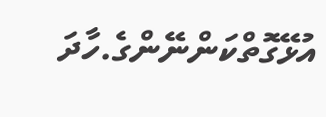އުޅޭގޮތްކަންނޭންގެ.ހާދަ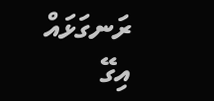ރަނގަޅައް އިގޭ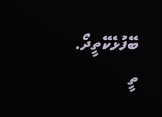ބޭފުޅެކޭތީދޯ. ތީ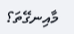މާއިނގޭތަ؟